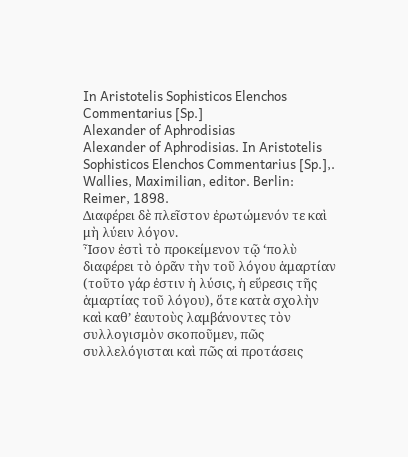In Aristotelis Sophisticos Elenchos Commentarius [Sp.]
Alexander of Aphrodisias
Alexander of Aphrodisias. In Aristotelis Sophisticos Elenchos Commentarius [Sp.],. Wallies, Maximilian, editor. Berlin: Reimer, 1898.
Διαφέρει δὲ πλεῖστον ἐρωτώμενόν τε καὶ μὴ λύειν λόγον.
Ἶσον ἐστὶ τὸ προκείμενον τῷ ‘πολὺ διαφέρει τὸ ὁρᾶν τὴν τοῦ λόγου ἁμαρτίαν (τοῦτο γάρ ἐστιν ἡ λύσις, ἡ εὕρεσις τῆς ἁμαρτίας τοῦ λόγου), ὅτε κατὰ σχολὴν καὶ καθ’ ἑαυτοὺς λαμβάνοντες τὸν συλλογισμὸν σκοποῦμεν, πῶς συλλελόγισται καὶ πῶς αἱ προτάσεις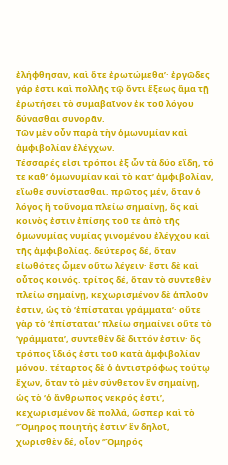ἐλήφθησαν, καὶ ὅτε ἐρωτώμεθα’· ἐργῶδες γάρ ἐστι καὶ πολλῆς τῷ ὄντι ἕξεως ἅμα τῇ ἐρωτήσει τὸ συμαβαῖνον ἐκ τοῦ λόγου δύνασθαι συνορᾶν.
Τῶν μὲν οὖν παρὰ τὴν ὁμωνυμίαν καὶ ἀμφιβολίαν ἐλέγχων.
Τέσσαρές εἰσι τρόποι ἐξ ὧν τὰ δύο εἴδη, τό τε καθ’ ὁμωνυμίαν καὶ τὸ κατ’ ἀμφιβολίαν, εἴωθε συνίστασθαι. πρῶτος μέν, ὅταν ὁ λόγος ἢ τοὔνομα πλείω σημαίνῃ, ὃς καὶ κοινὸς ἐστιν ἐπίσης τοῦ τε ἀπὸ τῆς ὁμωνυμίας νυμίας γινομένου ἐλέγχου καὶ τῆς ἀμφιβολίας. δεύτερος δέ, ὅταν εἰωθότες ὦμεν οὕτω λέγειν· ἔστι δὲ καὶ οὗτος κοινός. τρίτος δέ, ὅταν τὸ συντεθὲν πλείω σημαίνῃ, κεχωρισμένον δὲ ἁπλοῦν ἐστιν, ὡς τὸ ‘ἐπίσταται γράμματα’· οὔτε γὰρ τὸ ‘ἐπίσταται’ πλείω σημαίνει οὕτε τὸ ‘γράμματα’, συντεθὲν δὲ διττόν ἐστιν· ὃς τρόπος ἴδιός ἐστι τοῦ κατὰ ἀμφιβολίαν μόνου. τέταρτος δὲ ὁ ἀντιστρόφως τούτῳ ἔχων, ὅταν τὸ μὲν σύνθετον ἓν σημαίνῃ, ὡς τὸ ‘ὁ ἄνθρωπος νεκρός ἐστι’, κεχωρισμένον δὲ πολλά, ὥσπερ καὶ τὸ ‘Ὅμηρος ποιητής ἐστιν’ ἓν δηλοῖ, χωρισθὲν δέ, οἷον ‘Ὅμηρός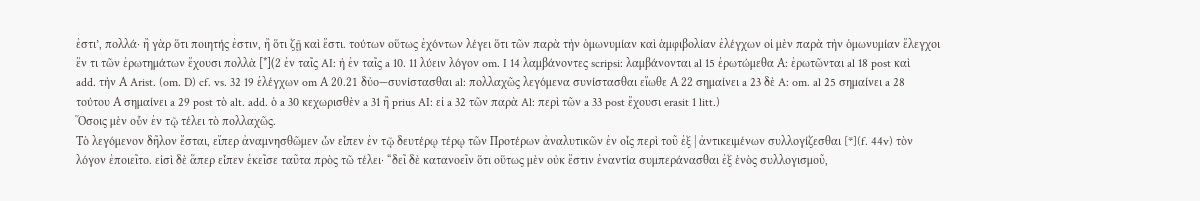ἐστι’, πολλά· ἢ γὰρ ὅτι ποιητής ἐστιν, ἢ ὅτι ζῇ καὶ ἔστι. τούτων οὕτως ἐχόντων λέγει ὅτι τῶν παρὰ τὴν ὁμωνυμίαν καὶ ἁμφιβολίαν ἐλέγχων οἱ μὲν παρὰ τὴν ὁμωνυμίαν ἔλεγχοι ἕν τι τῶν ἐρωτημάτων ἔχουσι πολλὰ [*](2 ἐν ταῖς AI: ἡ ἐν ταῖς a 10. 11 λύειν λόγον om. I 14 λαμβάνοντες scripsi: λαμβάνονται al 15 ἐρωτώμεθα Α: ἐρωτῶνται al 18 post καὶ add. τὴν Α Arist. (om. D) cf. vs. 32 19 ἐλέγχων om Α 20.21 δὐο—συνίστασθαι al: πολλαχῶς λεγόμενα συνίστασθαι εἴωθε Α 22 σημαίνει a 23 δὲ A: om. al 25 σημαίνει a 28 τούτου Α σημαίνει a 29 post τὸ alt. add. ὁ a 30 κεχωρισθὲν a 31 ἢ prius AI: εἰ a 32 τῶν παρὰ Al: περὶ τῶν a 33 post ἔχουσι erasit 1 litt.)
Ὅσοις μὲν οὗν ἐν τῷ τέλει τὸ πολλαχῶς.
Τὸ λεγόμενον δῆλον ἔσται, εἴπερ ἀναμνησθῶμεν ὧν εἶπεν ἐν τῷ δευτέρῳ τέρῳ τῶν Προτέρων ἀναλυτικῶν ἐν οἷς περὶ τοῦ ἐξ | ἀντικειμένων συλλογίζεσθαι [*](f. 44v) τὸν λόγον ἐποιεῖτο. εἰσὶ δὲ ἅπερ εἶπεν ἐκεῖσε ταῦτα πρὸς τῶ τέλει· “δεῖ δὲ κατανοεῖν ὅτι οὕτως μὲν οὐκ ἔστιν ἐναντία συμπεράνασθαι ἐξ ἑνὸς συλλογισμοῦ,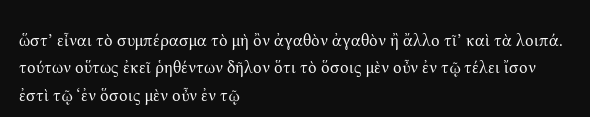ὥστ’ εἶναι τὸ συμπέρασμα τὸ μὴ ὂν ἀγαθὸν ἀγαθὸν ἢ ἄλλο τῖ’ καὶ τὰ λοιπά. τούτων οὕτως ἐκεῖ ῥηθέντων δῆλον ὅτι τὸ ὅσοις μὲν οὖν ἐν τῷ τέλει ἴσον ἐστὶ τῷ ‘ἐν ὅσοις μὲν οὖν ἐν τῷ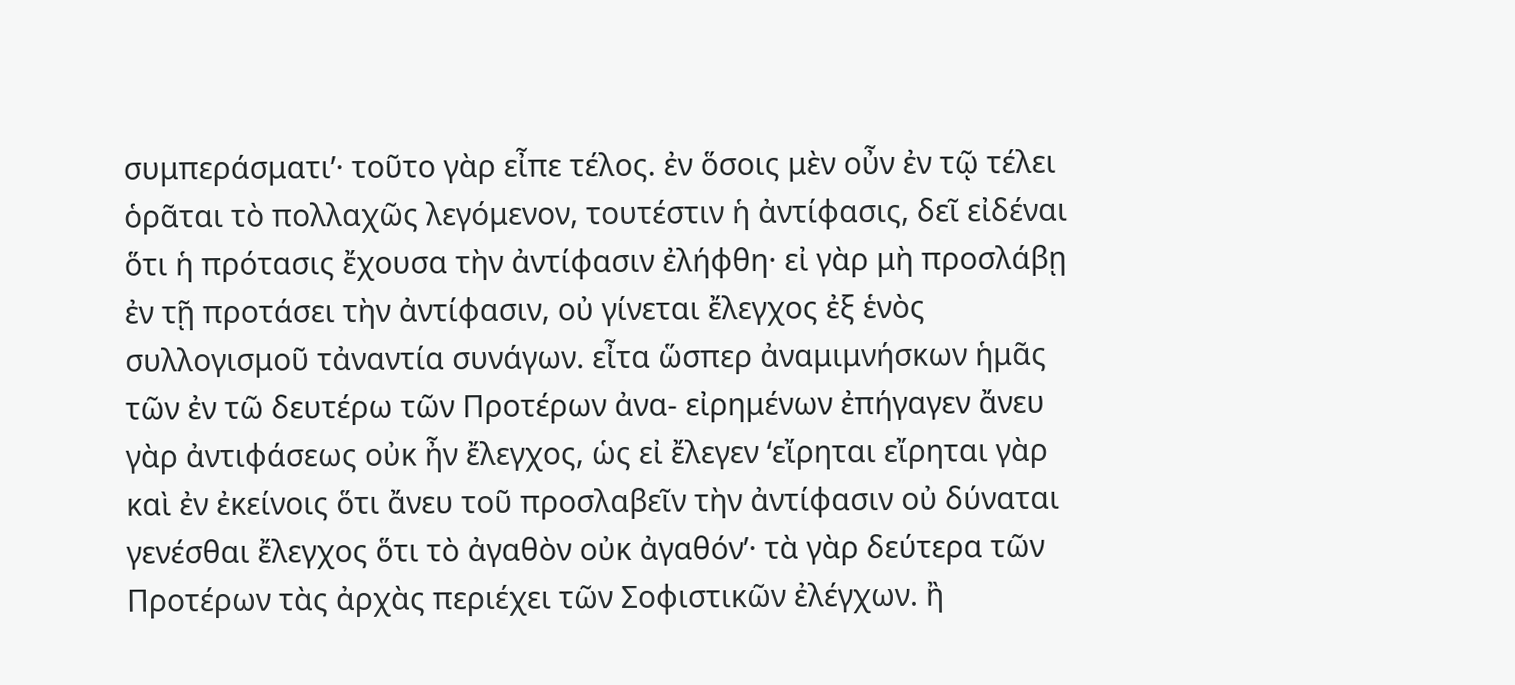συμπεράσματι’· τοῦτο γὰρ εἶπε τέλος. ἐν ὅσοις μὲν οὖν ἐν τῷ τέλει ὁρᾶται τὸ πολλαχῶς λεγόμενον, τουτέστιν ἡ ἀντίφασις, δεῖ εἰδέναι ὅτι ἡ πρότασις ἔχουσα τὴν ἀντίφασιν ἐλήφθη· εἰ γὰρ μὴ προσλάβῃ ἐν τῇ προτάσει τὴν ἀντίφασιν, οὐ γίνεται ἔλεγχος ἐξ ἑνὸς συλλογισμοῦ τἀναντία συνάγων. εἶτα ὥσπερ ἀναμιμνήσκων ἡμᾶς τῶν ἐν τῶ δευτέρω τῶν Προτέρων ἀνα- εἰρημένων ἐπήγαγεν ἄνευ γὰρ ἀντιφάσεως οὐκ ἦν ἔλεγχος, ὡς εἰ ἔλεγεν ‘εἴρηται εἴρηται γὰρ καὶ ἐν ἐκείνοις ὅτι ἄνευ τοῦ προσλαβεῖν τὴν ἀντίφασιν οὐ δύναται γενέσθαι ἔλεγχος ὅτι τὸ ἀγαθὸν οὐκ ἀγαθόν’· τὰ γὰρ δεύτερα τῶν Προτέρων τὰς ἀρχὰς περιέχει τῶν Σοφιστικῶν ἐλέγχων. ἢ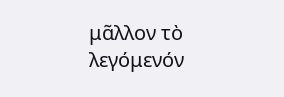μᾶλλον τὸ λεγόμενόν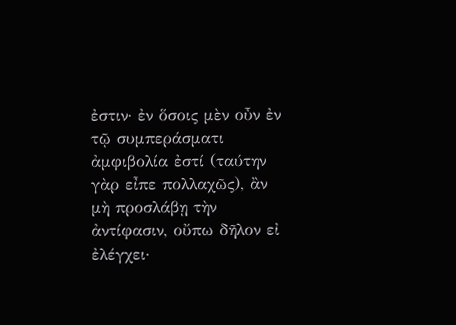ἐστιν· ἐν ὅσοις μὲν οὖν ἐν τῷ συμπεράσματι ἀμφιβολία ἐστί (ταύτην γὰρ εἶπε πολλαχῶς), ἂν μὴ προσλάβῃ τὴν ἀντίφασιν, οὔπω δῆλον εἰ ἐλέγχει·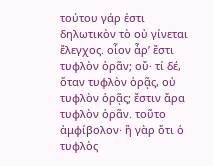τούτου γάρ ἐστι δηλωτικὸν τὸ οὐ γίνεται ἔλεγχος. οἷον ἆρ’ ἔστι τυφλὸν ὁρᾶν; οὔ· τί δέ, ὅταν τυφλὸν ὁρᾷς, οὐ τυφλὸν ὁρᾷς; ἔστιν ἄρα τυφλὸν ὁρᾶν. τοῦτο ἀμφίβολον· ἢ γὰρ ὅτι ὁ τυφλὸς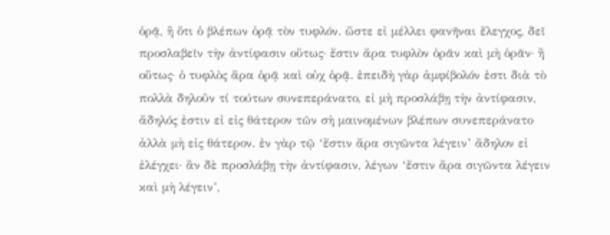ὁρᾷ, ἢ ὅτι ὁ βλέπων ὁρᾷ τὸν τυφλόν. ὥστε εἰ μέλλει φανῆναι ἔλεγχος, δεῖ προσλαβεῖν τὴν ἀντίφασιν οὕτως· ἔστιν ἄρα τυφλὸν ὁρᾶν καὶ μὴ ὁρᾶν· ἢ οὕτως· ὁ τυφλὸς ἄρα ὁρᾷ καὶ οὐχ ὁρᾷ. ἐπειδὴ γὰρ ἀμφίβολόν ἐστι διὰ τὸ πολλὰ δηλοῦν τί τούτων συνεπεράνατο, εἰ μὴ προσλάβῃ τὴν ἀντίφασιν, ἄδηλός ἐστιν εἰ εἰς θάτερον τῶν σὴ μαινομένων βλέπων συνεπεράνατο ἀλλὰ μὴ εἰς θάτερον. ἐν γὰρ τῷ ‘ἔστιν ἄρα σιγῶντα λέγειν’ ἄδηλον εἰ ἐλέγχει· ἂν δὲ προσλάβῃ τὴν ἀντίφασιν, λέγων ‘ἔστιν ἄρα σιγῶντα λέγειν καὶ μὴ λέγειν’,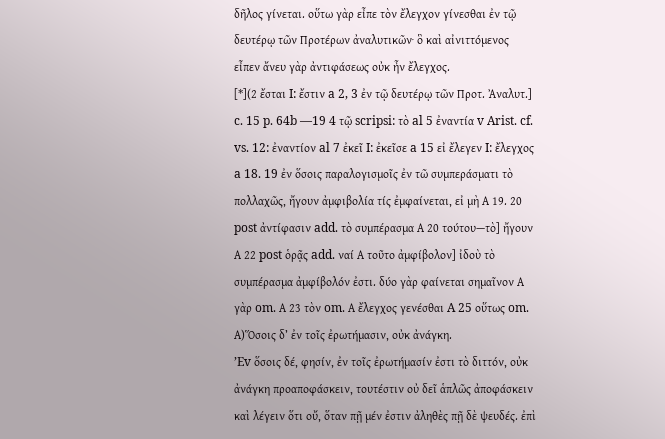δῆλος γίνεται. οὕτω γὰρ εἶπε τὸν ἔλεγχον γίνεσθαι ἐν τῷ δευτέρῳ τῶν Προτέρων ἀναλυτικῶν· ὃ καὶ αἰνιττόμενος εἶπεν ἄνευ γὰρ ἀντιφάσεως οὐκ ἦν ἔλεγχος.
[*](2 ἔσται I: ἔστιν a 2, 3 ἐν τῷ δευτέρῳ τῶν Προτ. Ἀναλυτ.] c. 15 p. 64b —19 4 τῷ scripsi: τὸ al 5 ἐναντία v Arist. cf. vs. 12: ἐναντίον al 7 ἐκεῖ I: ἐκεῖσε a 15 εἰ ἔλεγεν I: ἔλεγχος a 18. 19 ἐν ὅσοις παραλογισμοῖς ἐν τῶ συμπεράσματι τὸ πολλαχῶς, ἤγουν ἀμφιβολία τίς ἐμφαίνεται, εἰ μὴ Α 19. 20 post ἀντίφασιν add. τὸ συμπέρασμα Α 20 τούτου—τὸ] ἤγουν Α 22 post ὁρᾷς add. ναί Α τοῦτο ἀμφίβολον] ἰδοὺ τὸ συμπέρασμα ἀμφίβολόν ἐστι. δύο γὰρ φαίνεται σημαῖνον Α γὰρ om. Α 23 τὸν om. Α ἔλεγχος γενέσθαι A 25 οὕτως om. Α)Ὅσοις δ’ ἐν τοῖς ἐρωτήμασιν, οὐκ ἀνάγκη.
’Ev ὅσοις δέ, φησίν, ἐν τοῖς ἐρωτήμασίν ἐστι τὸ διττόν, οὐκ ἀνάγκη προαποφάσκειν, τουτέστιν οὐ δεῖ ἁπλῶς ἀποφάσκειν καὶ λέγειν ὅτι οὔ, ὅταν πῇ μέν ἐστιν ἀληθὲς πῇ δὲ ψευδές. ἐπὶ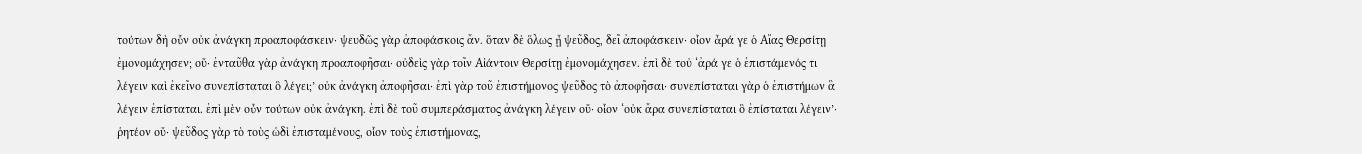τούτων δὴ οὗν οὐκ ἀνάγκη προαποφάσκειν· ψευδῶς γὰρ ἀποφάσκοις ἄν. ὅταν δὲ ὅλως ᾖ ψεῦδος, δεῖ ἀποφάσκειν· οἷον ἆρά γε ὁ Αἴας Θερσίτῃ ἐμονομάχησεν; οὔ· ἐνταῦθα γὰρ ἀνάγκη προαποφῆσαι· οὐδεὶς γὰρ τοῖν Αἰάντοιν Θερσίτῃ ἐμονομάχησεν. ἐπὶ δὲ τοὐ ‘ἀρά γε ὁ ἐπιστάμενός τι λέγειν καὶ ἐκεῖνο συνεπίσταται ὃ λέγει;’ οὐκ ἀνάγκη ἀποφῆσαι· ἐπὶ γὰρ τοῦ ἐπιστήμονος ψεῦδος τὸ ἀποφῆσαι· συνεπίσταται γὰρ ὁ ἐπιστήμων ἃ λέγειν ἐπίσταται. ἐπὶ μὲν οὖν τούτων οὐκ ἀνάγκη. ἐπὶ δὲ τοῦ συμπεράσματος ἀνάγκη λέγειν οὔ· οἷον ‘οὐκ ἄρα συνεπίσταται ὃ ἐπίσταται λέγειν’· ῥητέον οὔ· ψεῦδος γὰρ τὸ τοὺς ὡδὶ ἐπισταμένους, οἷον τοὺς ἐπιστήμονας,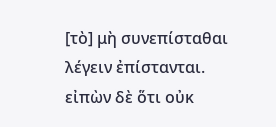[τὸ] μὴ συνεπίσταθαι λέγειν ἐπίστανται. εἰπὼν δὲ ὅτι οὐκ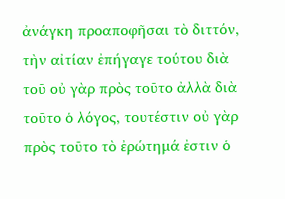ἀνάγκη προαποφῆσαι τὸ διττόν, τὴν αἰτίαν ἐπήγαγε τούτου διὰ τοῦ οὐ γὰρ πρὸς τοῦτο ἀλλὰ διὰ τοῦτο ὁ λόγος, τουτέστιν οὐ γὰρ πρὸς τοῦτο τὸ ἐρώτημά ἐστιν ὁ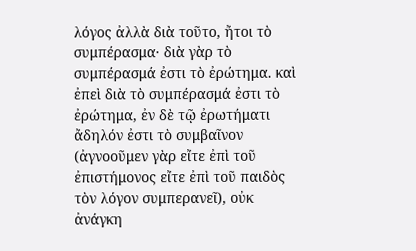λόγος ἀλλὰ διὰ τοῦτο, ἤτοι τὸ συμπέρασμα· διὰ γὰρ τὸ συμπέρασμά ἐστι τὸ ἐρώτημα. καὶ ἐπεὶ διὰ τὸ συμπέρασμά ἐστι τὸ ἐρώτημα, ἐν δὲ τῷ ἐρωτήματι ἄδηλόν ἐστι τὸ συμβαῖνον (ἀγνοοῦμεν γὰρ εἴτε ἐπὶ τοῦ ἐπιστήμονος εἴτε ἐπὶ τοῦ παιδὸς τὸν λόγον συμπερανεῖ), οὐκ ἀνάγκη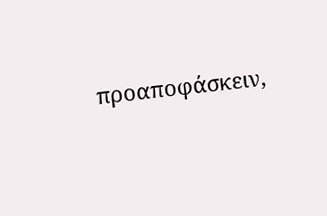προαποφάσκειν,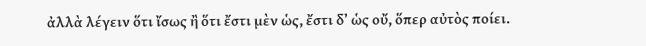ἀλλὰ λέγειν ὅτι ἴσως ἢ ὅτι ἔστι μὲν ὡς, ἔστι δ’ ὡς οὔ, ὅπερ αὐτὸς ποίει.